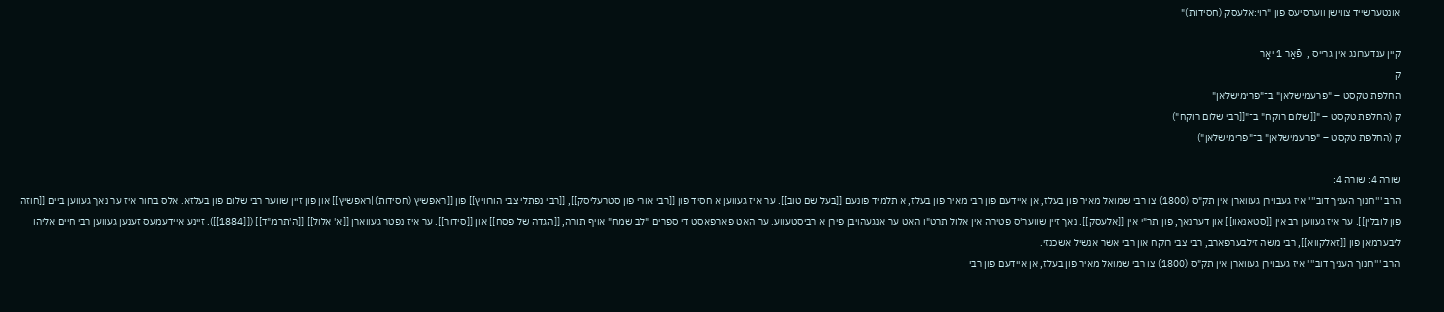אונטערשייד צווישן ווערסיעס פון "רוי:אלעסק (חסידות)"

קיין ענדערונג אין גרייס ,  פֿאַר 1 יאָר
ק
החלפת טקסט – "פרעמישלאן" ב־"פרימישלאן"
ק (החלפת טקסט – "[[שלום רוקח" ב־"[[רבי שלום רוקח")
ק (החלפת טקסט – "פרעמישלאן" ב־"פרימישלאן")

שורה 4: שורה 4:
הרב '''חנוך העניך דוב''' איז געבוירן געווארן אין תק"ס (1800) צו רבי שמואל מאיר פון בעלז, אן איידעם פון רבי מאיר פון בעלז, א תלמיד פונעם [[בעל שם טוב]]. ער איז געווען א חסיד פון [[רבי אורי פון סטרעליסק]], [[רבי נפתלי צבי הורוויץ]] פון [[ראפשיץ (חסידות)|ראפשיץ]] און פון זיין שווער רבי שלום פון בעלזא. אלס בחור איז ער נאך געווען ביים [[חוזה פון לובלין]]. ער איז געווען רב אין [[סטאנאוו]] און דערנאך, פון תר"י אין [[אלעסק]]. נאך זיין שווער'ס פטירה אין אלול תרט"ו האט ער אנגעהויבן פירן א רביסטעווע. ער האט פארפאסט די ספרים "לב שמח" אויף תורה, [[הגדה של פסח]] און [[סידור]]. ער איז נפטר געווארן [[א' אלול]] [[ה'תרמ"ד]] ([[1884]]). זיינע איידעמעס זענען געווען רבי חיים אליהו ליבערמאן פון [[זאלקווא]], רבי משה זילבערפארב, רבי צבי רוקח און רבי אשר אנשיל אשכנזי.
הרב '''חנוך העניך דוב''' איז געבוירן געווארן אין תק"ס (1800) צו רבי שמואל מאיר פון בעלז, אן איידעם פון רבי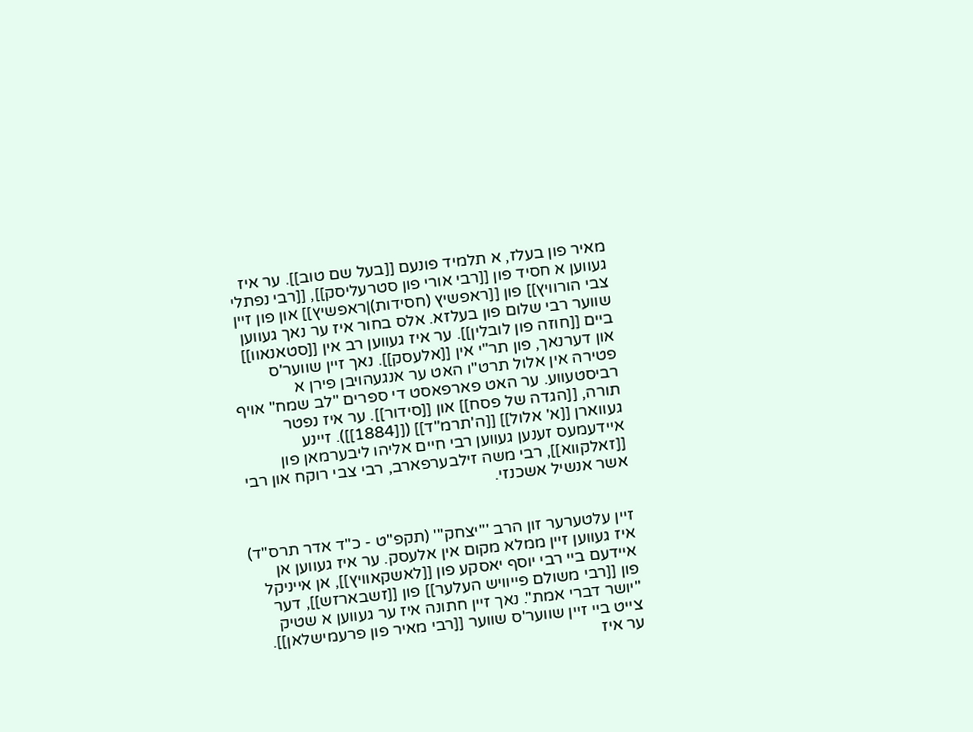מאיר פון בעלז, א תלמיד פונעם [[בעל שם טוב]]. ער איז געווען א חסיד פון [[רבי אורי פון סטרעליסק]], [[רבי נפתלי צבי הורוויץ]] פון [[ראפשיץ (חסידות)|ראפשיץ]] און פון זיין שווער רבי שלום פון בעלזא. אלס בחור איז ער נאך געווען ביים [[חוזה פון לובלין]]. ער איז געווען רב אין [[סטאנאוו]] און דערנאך, פון תר"י אין [[אלעסק]]. נאך זיין שווער'ס פטירה אין אלול תרט"ו האט ער אנגעהויבן פירן א רביסטעווע. ער האט פארפאסט די ספרים "לב שמח" אויף תורה, [[הגדה של פסח]] און [[סידור]]. ער איז נפטר געווארן [[א' אלול]] [[ה'תרמ"ד]] ([[1884]]). זיינע איידעמעס זענען געווען רבי חיים אליהו ליבערמאן פון [[זאלקווא]], רבי משה זילבערפארב, רבי צבי רוקח און רבי אשר אנשיל אשכנזי.


זיין עלטערער זון הרב '''יצחק''' (תקפ"ט - כ"ד אדר תרס"ד) איז געווען זיין ממלא מקום אין אלעסק. ער איז געווען אן איידעם ביי רבי יוסף יאסקע פון [[לאשקאוויץ]], אן אייניקל פון [[רבי משולם פייוויש העלער]] פון [[זשבארזש]], דער "יושר דברי אמת". נאך זיין חתונה איז ער געווען א שטיק צייט ביי זיין שווער'ס שווער [[רבי מאיר פון פרעמישלאן]]. ער איז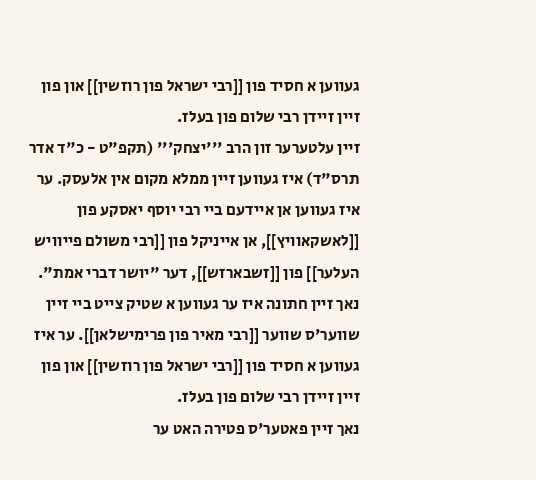געווען א חסיד פון [[רבי ישראל פון רוזשין]] און פון זיין זיידן רבי שלום פון בעלז.
זיין עלטערער זון הרב '''יצחק''' (תקפ"ט - כ"ד אדר תרס"ד) איז געווען זיין ממלא מקום אין אלעסק. ער איז געווען אן איידעם ביי רבי יוסף יאסקע פון [[לאשקאוויץ]], אן אייניקל פון [[רבי משולם פייוויש העלער]] פון [[זשבארזש]], דער "יושר דברי אמת". נאך זיין חתונה איז ער געווען א שטיק צייט ביי זיין שווער'ס שווער [[רבי מאיר פון פרימישלאן]]. ער איז געווען א חסיד פון [[רבי ישראל פון רוזשין]] און פון זיין זיידן רבי שלום פון בעלז.
נאך זיין פאטער'ס פטירה האט ער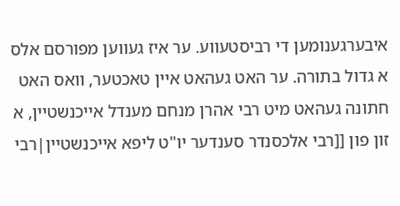איבערגענומען די רביסטעווע. ער איז געווען מפורסם אלס א גדול בתורה. ער האט געהאט איין טאכטער, וואס האט חתונה געהאט מיט רבי אהרן מנחם מענדל אייכנשטיין, א זון פון [[רבי אלכסנדר סענדער יו"ט ליפא אייכנשטיין|רבי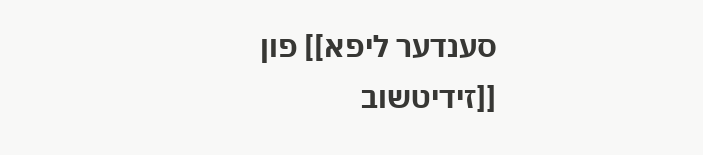סענדער ליפא]] פון [[זידיטשוב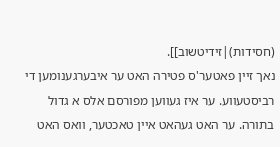(חסידות)|זידיטשוב]].
נאך זיין פאטער'ס פטירה האט ער איבערגענומען די רביסטעווע. ער איז געווען מפורסם אלס א גדול בתורה. ער האט געהאט איין טאכטער, וואס האט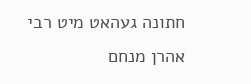חתונה געהאט מיט רבי אהרן מנחם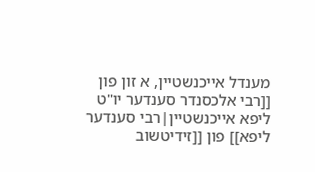מענדל אייכנשטיין, א זון פון [[רבי אלכסנדר סענדער יו"ט ליפא אייכנשטיין|רבי סענדער ליפא]] פון [[זידיטשוב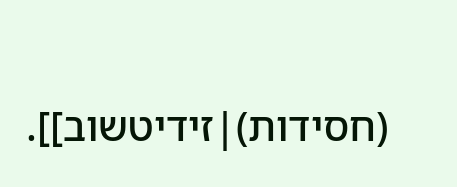(חסידות)|זידיטשוב]].